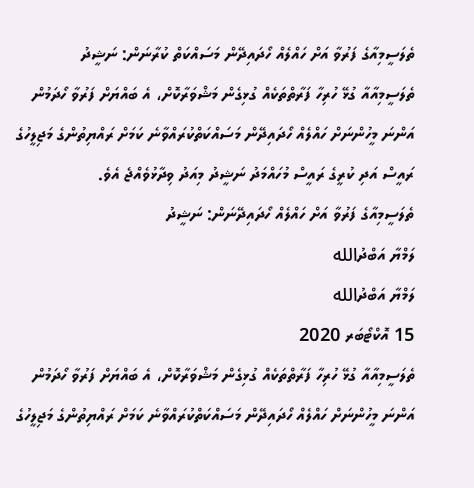ތެލަސީމިއާގެ ފަރުވާ އަށް ހައްލެއް ހޯދައިދޭން މަސައްކަތް ކުރާނަން: ނަޝީދު
ތެލަސީމިއާއާ ގުޅޭ ހުރިހާ ފަރާތްތަކެއް ގުޅިގެން މަޝްވަރާކޮށް، އެ ބައްޔަށް ފަރުވާ ހޯދަމުން އަންނަ މީހުންނަށް ހައްލެއް ހޯދައިދޭން މަސައްކަތްކުރައްވާނެ ކަމަށް ރައްޔިތުންގެ މަޖިލީހުގެ ރައީސް އަދި ކުރީގެ ރައީސް މުހައްމަދު ނަޝީދު މިއަދު ވިދާޅުވެއްޖެ އެވެ.
ތެލަސީމިއާގެ ފަރުވާ އަށް ހައްލެއް ހޯދައިދޭނަން: ނަޝީދު
ލަމްޔާ އަބްދުالله
ލަމްޔާ އަބްދުالله
15 އޮކްޓޯބަރ 2020
ތެލަސީމިއާއާ ގުޅޭ ހުރިހާ ފަރާތްތަކެއް ގުޅިގެން މަޝްވަރާކޮށް، އެ ބައްޔަށް ފަރުވާ ހޯދަމުން އަންނަ މީހުންނަށް ހައްލެއް ހޯދައިދޭން މަސައްކަތްކުރައްވާނެ ކަމަށް ރައްޔިތުންގެ މަޖިލީހުގެ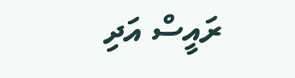ރައީސް އަދި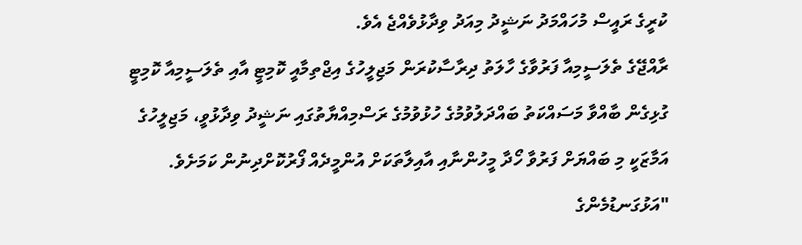ކުރީގެ ރައީސް މުހައްމަދު ނަޝީދު މިއަދު ވިދާޅުވެއްޖެ އެވެ.
ރާއްޖޭގެ ތެލަސީމިއާ ފަރުވާގެ ހާލަތު ދިރާސާކުރަން މަޖިލީހުގެ އިޖްތިމާއީ ކޮމިޓީ އާއި ތެލަސީމިއާ ކޮމިޓީ ގުޅިގެން ބާއްވާ މަސައްކަތު ބައްދަލުވުމުގެ ހުޅުވުމުގެ ރަސްމިއްޔާތުގައި ނަޝީދު ވިދާޅުވީ، މަޖިލީހުގެ އަމާޒަކީ މި ބައްޔަށް ފަރުވާ ހޯދާ މީހުންނާއި އާއިލާތަކަށް އުންމީދެއް ފޯރުކޮށްދިނުން ކަމަށެވެ.
"އަޅުގަނޑުމެންގެ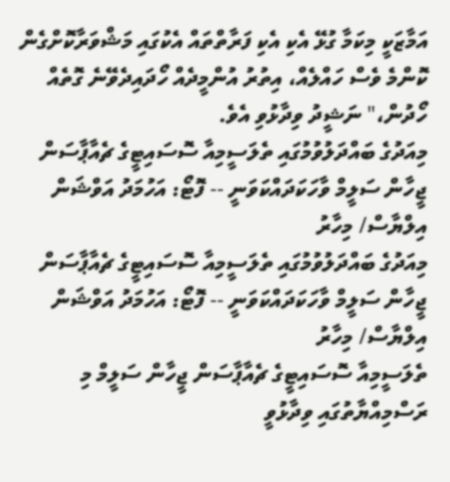އަމާޒަކީ މިކަމާ ގުޅޭ އެކި އެކި ފަރާތްތައް އެކުގައި މަޝްވަރާކޮށްގެން ކޮންމެ ވެސް ހައްލެއް، އިތުރު އުންމީދެއް ހޯދައިދެވޭނެ ގޮތެއް ހޯދުން،" ނަޝީދު ވިދާޅުވި އެވެ.
މިއަދުގެ ބައްދަލުވުމުގައި ތެލަސީމިއާ ސޮސައިޓީގެ ޗެއާޕާސަން ޖީހާން ސަލީމް ވާހަކަދައްކަވަނީ -- ފޮޓޯ: އަހުމަދު އަވްޝަން އިލްޔާސް/ މިހާރު
މިއަދުގެ ބައްދަލުވުމުގައި ތެލަސީމިއާ ސޮސައިޓީގެ ޗެއާޕާސަން ޖީހާން ސަލީމް ވާހަކަދައްކަވަނީ -- ފޮޓޯ: އަހުމަދު އަވްޝަން އިލްޔާސް/ މިހާރު
ތެލަސީމިއާ ސޮސައިޓީގެ ޗެއާޕާސަން ޖީހާން ސަލީމް މި ރަސްމިއްޔާތުގައި ވިދާޅުވީ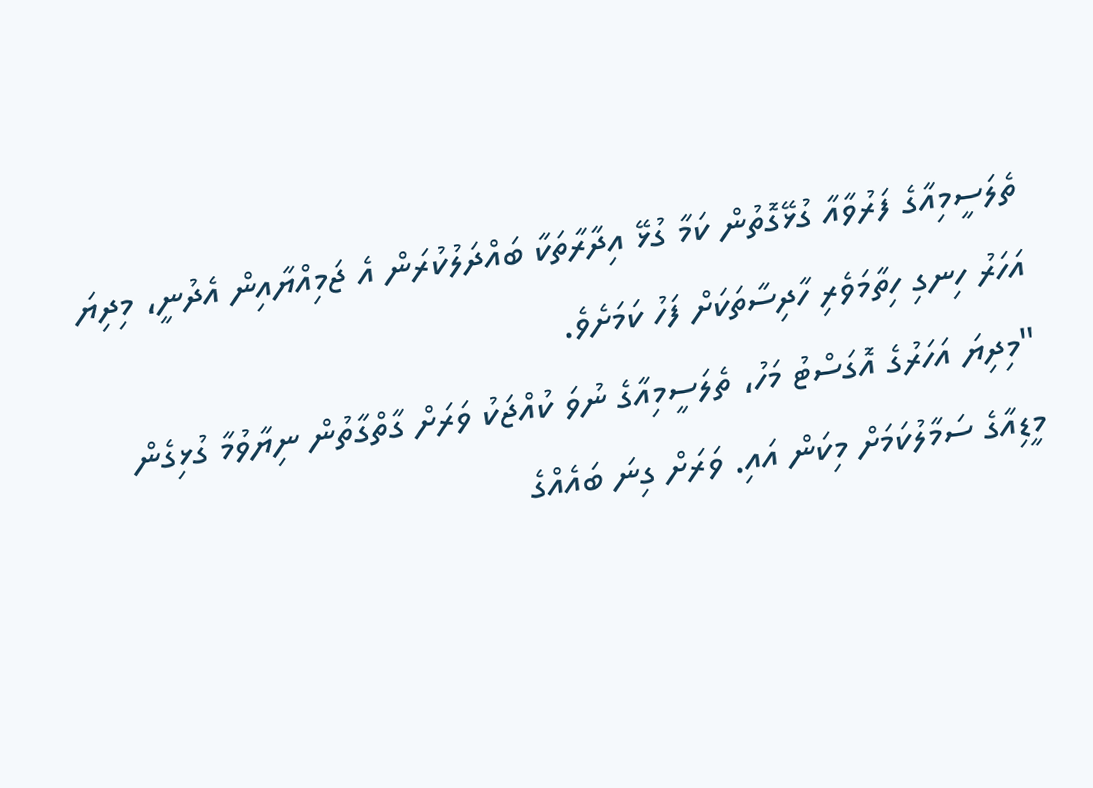ތެލަސީމިއާގެ ފަރުވާއާ ގުޅޭގޮތުން ކަމާ ގުޅޭ އިދާރާތަކާ ބައްދަލުކުރަން އެ ޖަމިއްޔާއިން އެދުނީ، މިދިޔަ އަހަރު ހިނގި ހިތާމަވެރި ހާދިސާތަކަށް ފަހު ކަމަށެވެ.
"މިދިޔަ އަހަރުގެ އޮގަސްޓު މަހު، ތެލަސީމިއާގެ ނުވަ ކުއްޖަކު ވަރަށް ގާތްގާތުން ނިޔާވުމާ ގުޅިގެން މީޑިއާގެ ސަމާލުކަމަށް މިކަން އައި. ވަރަށް ގިނަ ބައެއްގެ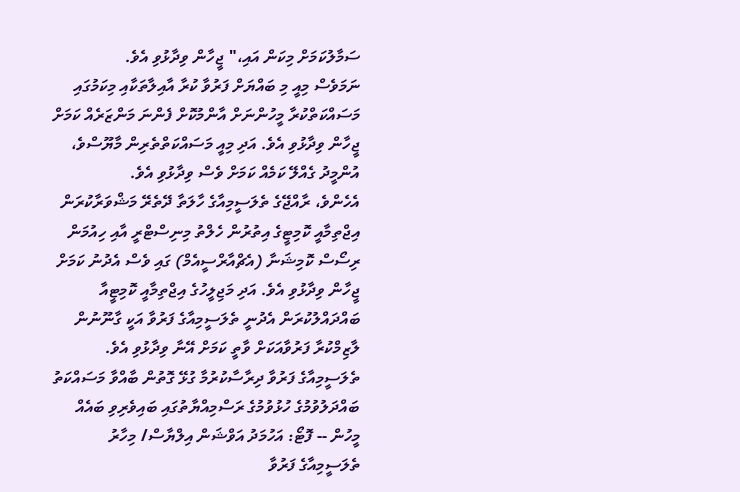ސަމާލުކަމަށް މިކަން އައި،" ޖީހާން ވިދާޅުވި އެވެ.
ނަމަވެސް މިއީ މި ބައްޔަށް ފަރުވާ ކުރާ އާއިލާތަކާއި މިކަމުގައި މަސައްކަތްކުރާ މީހުންނަށް އާންމުކޮށް ފެންނަ މަންޒަރެއް ކަމަށް ޖީހާން ވިދާޅުވި އެވެ. އަދި މިއީ މަސައްކަތްތެރިން މާޔޫސްވެ، އުންމީދު ގެއްލޭ ކަމެއް ކަމަށް ވެސް ވިދާޅުވި އެވެ.
އެހެންވެ، ރާއްޖޭގެ ތެލަސީމިއާގެ ހާލަތާ ދޭތެރޭ މަޝްވަރާކުރަން އިޖްތިމާއީ ކޮމިޓީގެ އިތުރުން ހެލްތު މިނިސްޓްރީ އާއި ހިއުމަން ރިސޯސް ކޮމިޝަނާ (އެޗްއާރްސީއެމް) ގައި ވެސް އެދުނު ކަމަށް ޖީހާން ވިދާޅުވި އެވެ. އަދި މަޖިލީހުގެ އިޖްތިމާއީ ކޮމިޓީއާ ބައްދައްލުކުރަން އެދުނީ ތެލަސީމިއާގެ ފަރުވާ އަކީ ގާނޫނުން ލާޒިމްކުރާ ފަރުވާއަކަށް ވާތީ ކަމަށް އޭނާ ވިދާޅުވި އެވެ.
ތެލަސީމިއާގެ ފަރުވާ ދިރާސާކުރުމާ ގުޅޭ ގޮތުން ބާއްވާ މަސައްކަތު ބައްދަލުވުމުގެ ހުޅުވުމުގެ ރަސްމިއްޔާތުގައި ބައިވެރިވި ބައެއް މީހުން -- ފޮޓޯ: އަހުމަދު އަވްޝަން އިލްޔާސް/ މިހާރު
ތެލަސީމިއާގެ ފަރުވާ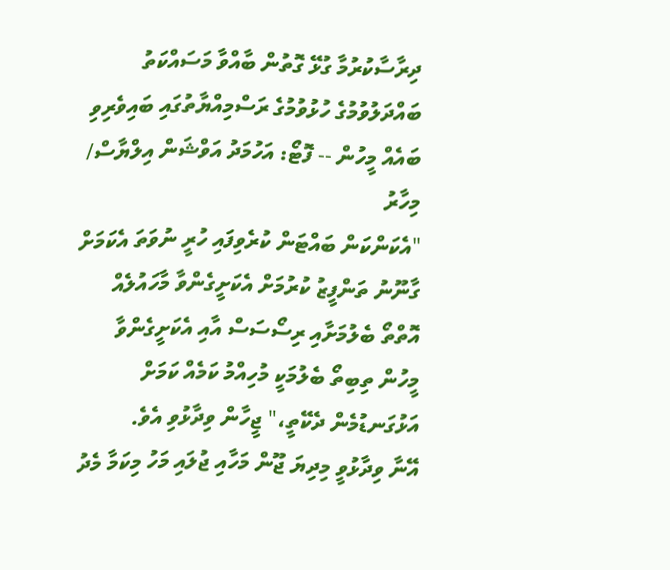ދިރާސާކުރުމާ ގުޅޭ ގޮތުން ބާއްވާ މަސައްކަތު ބައްދަލުވުމުގެ ހުޅުވުމުގެ ރަސްމިއްޔާތުގައި ބައިވެރިވި ބައެއް މީހުން -- ފޮޓޯ: އަހުމަދު އަވްޝަން އިލްޔާސް/ މިހާރު
"އެކަންކަން ބައްޓަން ކުރެވިފައި ހުރީ ނުވަތަ އެކަމަށް ގާނޫނު ތަންފީޒު ކުރުމަށް އެކަށީގެންވާ މާހައުލެއް އޮތްތޯ ބެލުމަށާއި ރިސޯސަސް އާއި އެކަށީގެންވާ މީހުން ތިބިތޯ ބެލުމަކީ މުހިއްމު ކަމެއް ކަމަށް އަޅުގަނޑުމެން ދެކޭތީ،" ޖީހާން ވިދާޅުވި އެވެ.
އޭނާ ވިދާޅުވީ މިދިޔަ ޖޫން މަހާއި ޖުލައި މަހު މިކަމާ މެދު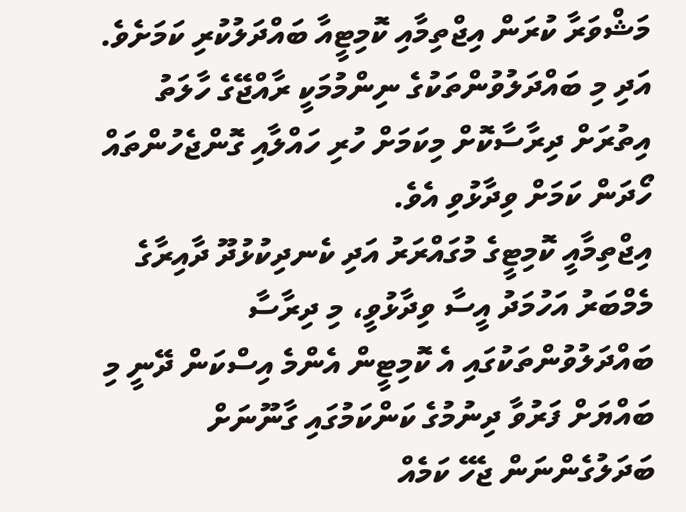މަޝްވަރާ ކުރަން އިޖްތިމާއި ކޮމިޓީއާ ބައްދަލުކުރި ކަމަށެވެ. އަދި މި ބައްދަލުވުންތަކުގެ ނިންމުމަކީ ރާއްޖޭގެ ހާލަތު އިތުރަށް ދިރާސާކޮށް މިކަމަށް ހުރި ހައްލާއި ގޮންޖެހުންތައް ހޯދަން ކަމަށް ވިދާޅުވި އެވެ.
އިޖްތިމާއީ ކޮމިޓީގެ މުގައްރަރު އަދި ކެނދިކުޅުދޫ ދާއިރާގެ މެމްބަރު އަހުމަދު އީސާ ވިދާޅުވީ، މި ދިރާސާ ބައްދަލުވުންތަކުގައި އެ ކޮމިޓީން އެންމެ އިސްކަން ދޭނީ މި ބައްޔަށް ފަރުވާ ދިނުމުގެ ކަންކަމުގައި ގާނޫނަށް ބަދަލުގެންނަން ޖެހޭ ކަމެއް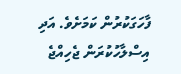ފާހަގަކުރުން ކަމަށެވެ. އަދި އިސްލާހުކުރަން ޖެހިއްޖެ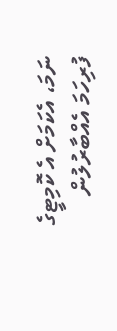ނަމަ، އެކަމަށް އެ ކޮމިޓީގެ ފުރިހަމަ އެއްބާރުލުން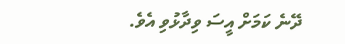ދޭނެ ކަމަށް އީސަ ވިދާޅުވި އެވެ.